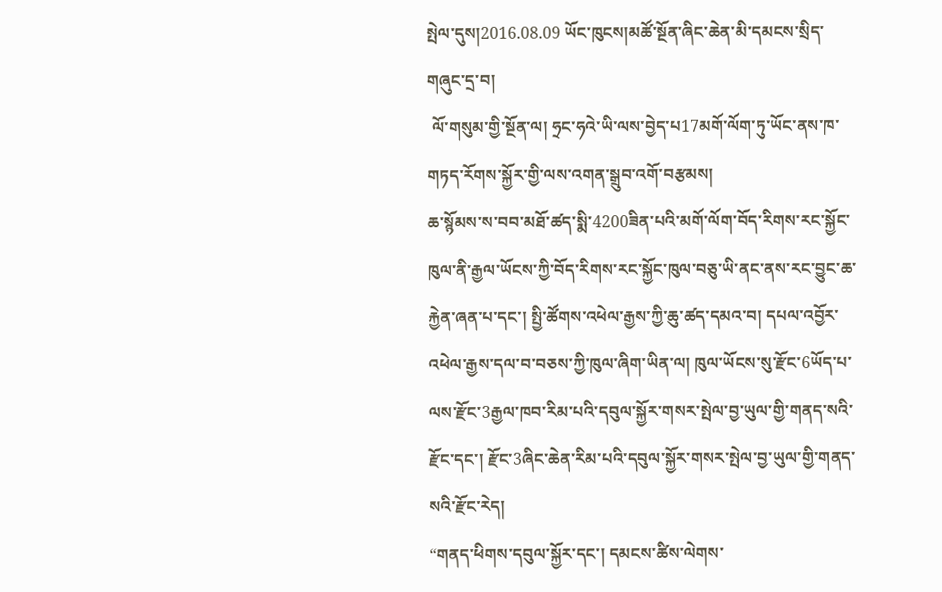སྤེལ་དུས།2016.08.09 ཡོང་ཁུངས།མཚོ་སྔོན་ཞིང་ཆེན་མི་དམངས་སྲིད་གཞུང་དྲ་བ།
 ལོ་གསུམ་གྱི་སྔོན་ལ། ཧྲང་ཧའེ་ཡི་ལས་བྱེད་པ17མགོ་ལོག་ཏུ་ཡོང་ནས་ཁ་གཏད་རོགས་སྐྱོར་གྱི་ལས་འགན་སྒྲུབ་འགོ་བརྩམས།
ཆ་སྙོམས་ས་བབ་མཐོ་ཚད་སྨི་4200ཟིན་པའི་མགོ་ལོག་བོད་རིགས་རང་སྐྱོང་ཁུལ་ནི་རྒྱལ་ཡོངས་ཀྱི་བོད་རིགས་རང་སྐྱོང་ཁུལ་བཅུ་ཡི་ནང་ནས་རང་བྱུང་ཆ་རྐྱེན་ཞན་པ་དང་། སྤྱི་ཚོགས་འཕེལ་རྒྱས་ཀྱི་ཆུ་ཚད་དམའ་བ། དཔལ་འབྱོར་འཕེལ་རྒྱས་དལ་བ་བཅས་ཀྱི་ཁུལ་ཞིག་ཡིན་ལ། ཁུལ་ཡོངས་སུ་རྫོང་6ཡོད་པ་ལས་རྫོང་3རྒྱལ་ཁབ་རིམ་པའི་དབུལ་སྐྱོར་གསར་སྤེལ་བྱ་ཡུལ་གྱི་གནད་སའི་རྫོང་དང་། རྫོང་3ཞིང་ཆེན་རིམ་པའི་དབུལ་སྐྱོར་གསར་སྤེལ་བྱ་ཡུལ་གྱི་གནད་སའི་རྫོང་རེད།
“གནད་ཕིགས་དབུལ་སྐྱོར་དང་། དམངས་ཚིས་ལེགས་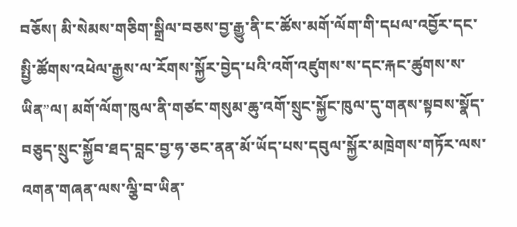བཅོས། མི་སེམས་གཅིག་སྒྲིལ་བཅས་བྱ་རྒྱུ་ནི་ང་ཚོས་མགོ་ལོག་གི་དཔལ་འབྱོར་དང་སྤྱི་ཚོགས་འཕེལ་རྒྱས་ལ་རོགས་སྐྱོར་བྱེད་པའི་འགོ་འཛུགས་ས་དང་རྐང་ཚུགས་ས་ཡིན”ལ། མགོ་ལོག་ཁུལ་ནི་གཙང་གསུམ་ཆུ་འགོ་སྲུང་སྐྱོང་ཁུལ་དུ་གནས་སྟབས་སྣོད་བཅུད་སྲུང་སྐྱོབ་ཐད་བླང་བྱ་ཧ་ཅང་ནན་མོ་ཡོད་པས་དབུལ་སྐྱོར་མཁྲེགས་གཏོར་ལས་འགན་གཞན་ལས་ལྕི་བ་ཡིན་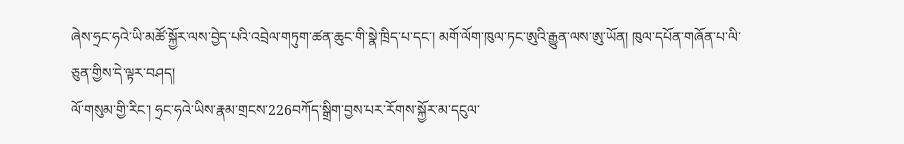ཞེས་ཧྲང་ཧའེ་ཡི་མཚོ་སྐྱོར་ལས་བྱེད་པའི་འབྲེལ་གཏུག་ཚན་ཆུང་གི་སྣེ་ཁྲིད་པ་དང་། མགོ་ལོག་ཁུལ་ཏང་ཨུའི་རྒྱུན་ལས་ཨུ་ཡོན། ཁུལ་དཔོན་གཞོན་པ་ལི་ཅུན་གྱིས་དེ་ལྟར་བཤད།
ལོ་གསུམ་གྱི་རིང་། ཧྲང་ཧའེ་ཡིས་རྣམ་གྲངས་226བཀོད་སྒྲིག་བྱས་པར་རོགས་སྐྱོར་མ་དངུལ་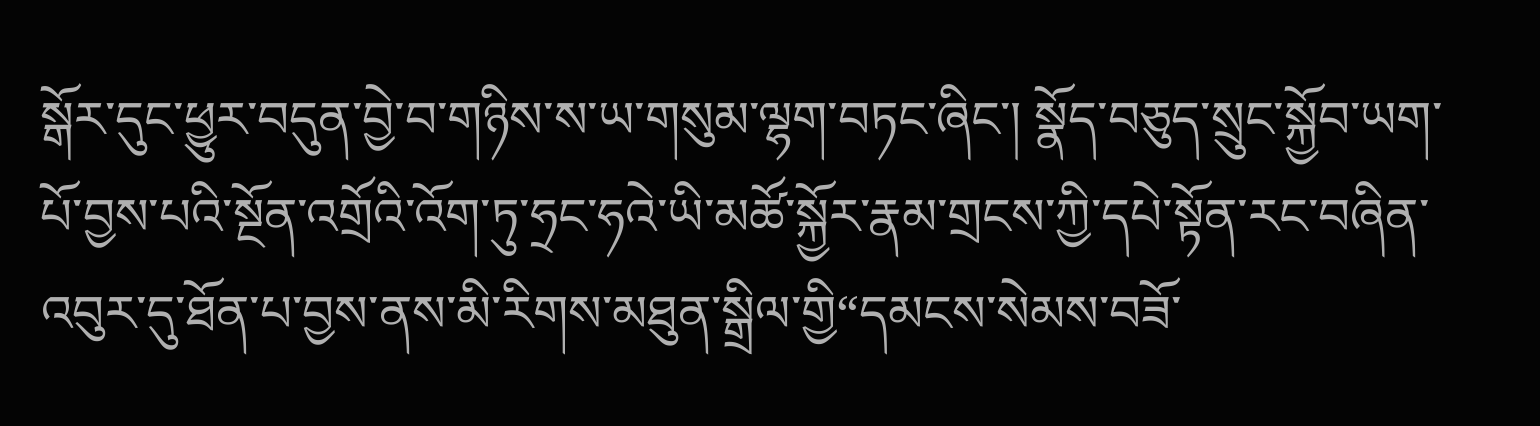སྒོར་དུང་ཕྱུར་བདུན་བྱེ་བ་གཉིས་ས་ཡ་གསུམ་ལྷག་བཏང་ཞིང་། སྣོད་བཅུད་སྲུང་སྐྱོབ་ཡག་པོ་བྱས་པའི་སྔོན་འགྲོའི་འོག་ཏུ་ཧྲང་ཧའེ་ཡི་མཚོ་སྐྱོར་རྣམ་གྲངས་ཀྱི་དཔེ་སྟོན་རང་བཞིན་འབུར་དུ་ཐོན་པ་བྱས་ནས་མི་རིགས་མཐུན་སྒྲིལ་གྱི“དམངས་སེམས་བཟོ་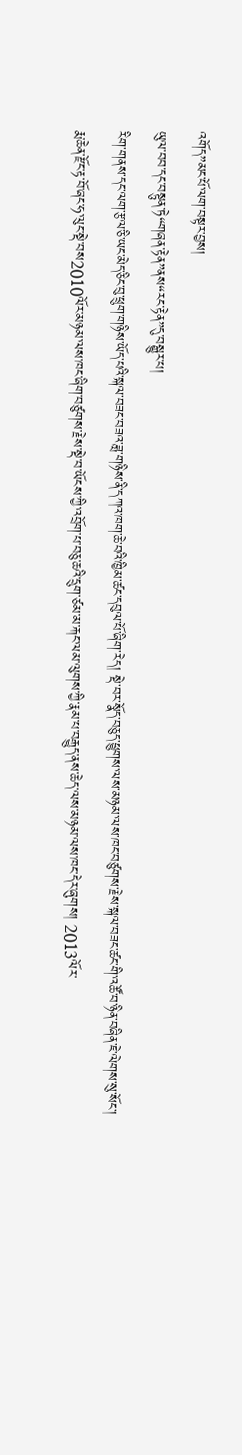འགོད”མང་པོ་ལག་བསྟར་བྱས།
ཡུལ་བབ་དང་བསྟུན་ཏེ“གཞན་རྟེན”ནས“རང་རྟེན”དུ་བསྒྱུར་པ།
རིག་གནས་དང་ལག་རྩལ་ཅི་ཡང་མེད་ཅིང་བུ་ཕྲུག་གཉིས་ཡོད་པའི་སྐལ་བཟང་བཟའ་ཟླ་གཉིས་ནི་དཀའ་ཁག་ཆེ་བའི་ཁྱིམ་ཚང་དབུལ་པོ་ཞིག་རེད། སྡེ་བར་སྣོད་བཅུད་ཕྱུགས་ལས་མཉམ་ལས་ཁང་བཙུགས་རྗེས་སྐལ་བཟང་ཚང་གི་འཚོ་བ་ཉིན་བཞིན་ཇེ་ལེགས་སུ་སོང་།
རྨ་ཆེན་རྫོང་རྟ་བོ་ཞང་ཧ་ལུང་སྡེ་བས2010ལོར་མཉམ་ལས་ཁང་ཞིག་བཙུགས་རྗེས་སྡེ་བ་ཡོངས་ཀྱི་འབྲོག་པ་བཅུ་ཆའི་དྲུག་ཙམ་མ་རྐང་ལམ་ལུགས་ཀྱི་རྣམ་པ་བརྒྱུད་ནས་ཆེད་ལས་མཉམ་ལས་ཁང་དེར་ཞུགས། 2013ལོར་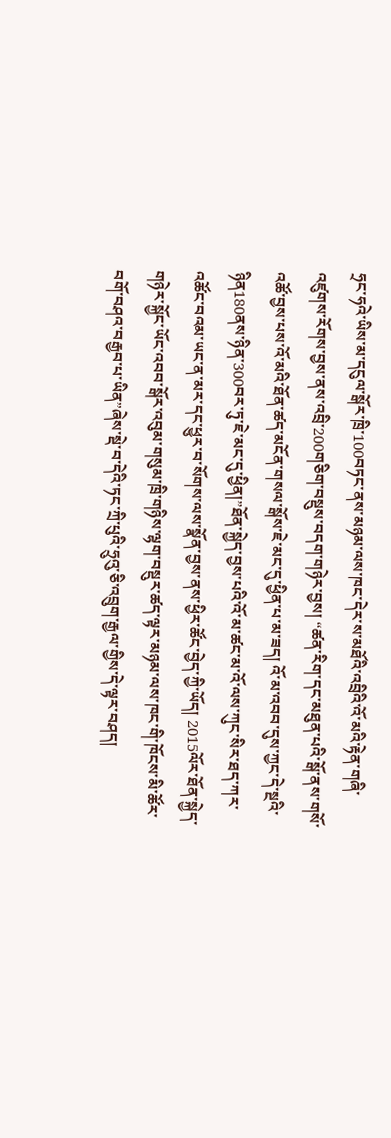ཧྲང་ཧའེ་ཡིས་མ་དངུལ་སྒོར་ཁྲི་100བཏང་ནས་མཉམ་ལས་ཁང་དེར་ས་མཐོའི་འབྲིའི་འོ་མའི་རྟེན་གཞི་འཛུགས་རོགས་བྱས་ནས་འབྲི་200གཅིག་བསྡུས་བདག་གཉེར་བྱས། “ཚན་རིག་དང་མཐུན་པའི་སྒོ་ནས་གསོ་འཚོ་བྱས་པས་འོ་མའི་ཐོན་ཚད་མངོན་གསལ་སྒོས་ཇེ་མང་དུ་ཕྱིན་པ་མ་ཟད། འོ་མ་འབབ་དུས་ཀྱང་དེ་སྔའི་ཉིན180ནས་ཉིན་300བར་ཏུ་ཇེ་མང་དུ་ཕྱིན།”ཐོན་སྐྱེད་བྱས་པའི་འོ་མ་ཚང་མ་འོ་ལས་ཀུང་སིར་ཐད་ཀར་འཚོང་བའམ་ཡང་ན་མར་དང་ཕྱུར་བ་སོགས་ལས་སྣོན་བྱས་ནས་ཕྱིར་ཚོང་བྱེད་ཀྱི་ཡོད། 2015ལོར་ཐོན་སྐྱེད་གཉེར་སྐྱོང་ཡོང་འབབ་སྒོར་འབུམ་གསུམ་ཁྲི་གཉིས་ལྷག་བསྡུར་ཚད་ལྟར་མཉམ་ལས་ཁང་གི་ཁོངས་མི་ཚོར་བགོ་བཤའ་བརྒྱབ་པ་ཡིན”ཞེས་སྡེ་བ་དེའི་ཏང་ཀྲི་པུའི་ཧྲུའུ་ཅི་འབྲུག་རྒྱལ་གྱིས་དེ་ལྟར་བཤད།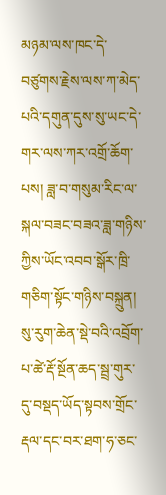མཉམ་ལས་ཁང་དེ་བཙུགས་རྗེས་ལས་ཀ་མེད་པའི་དགུན་དུས་སུ་ཡང་དེ་གར་ལས་ཀར་འགྲོ་ཆོག་པས། ཟླ་བ་གསུམ་རིང་ལ་སྐལ་བཟང་བཟའ་ཟླ་གཉིས་ཀྱིས་ཡོང་འབབ་སྒོར་ཁྲི་གཅིག་སྟོང་གཉིས་བསྐྲུན།
སུ་རུག་ཆེན་སྡེ་བའི་འབྲོག་པ་ཚེ་རྡོ་སྔོན་ཆད་སྦྲ་གུར་དུ་བསྡད་ཡོད་སྟབས་གྲོང་རྡལ་དང་བར་ཐག་ཧ་ཅང་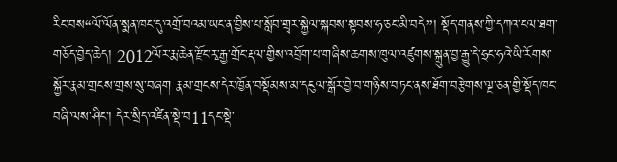རིང་བས“ལོ་ལོན་སྨན་ཁང་དུ་འགྲོ་བའམ་ཡང་ན་བྱིས་པ་སློབ་གྲྭར་སྐྱེལ་སྐབས་སྟབས་ཧ་ཅང་མི་བདེ”། སྡོད་གནས་ཀྱི་དཀའ་ངལ་ཐག་གཅོད་བྱེད་ཆེད། 2012ལོར་རྨ་ཆེན་རྫོང་རྭ་རྒྱ་གྲོང་རྡལ་གྱིས་འབྲོག་པ་གཞིས་ཆགས་ཁུལ་འཛུགས་སྐྲུན་བྱ་རྒྱུ་དེ་ཧྲང་ཧའེ་ཡི་རོགས་སྐྱོར་རྣམ་གྲངས་གྲས་སུ་བཞག རྣམ་གྲངས་དེར་ཁྱོན་བསྡོམས་མ་དངུལ་སྒོར་བྱེ་བ་གཉིས་བཏང་ནས་ཐོག་བརྩེགས་ལྔ་ཅན་གྱི་སྡོད་ཁང་བཞི་ལས་ཤིང་། དེར་སྲིད་འཛིན་སྡེ་བ11དང་སྡེ་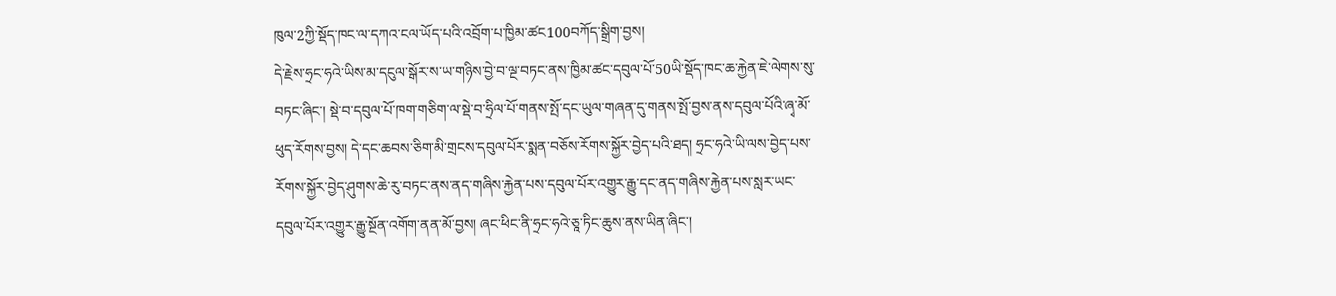ཁུལ་2ཀྱི་སྡོད་ཁང་ལ་དཀའ་ངལ་ཡོད་པའི་འབྲོག་པ་ཁྱིམ་ཚང100བཀོད་སྒྲིག་བྱས།
དེ་རྗེས་ཧྲང་ཧའེ་ཡིས་མ་དངུལ་སྒོར་ས་ཡ་གཉིས་བྱེ་བ་ལྔ་བཏང་ནས་ཁྱིམ་ཚང་དབུལ་པོ་50ཡི་སྡོད་ཁང་ཆ་རྐྱེན་ཇེ་ལེགས་སུ་བཏང་ཞིང་། སྡེ་བ་དབུལ་པོ་ཁག་གཅིག་ལ་སྡེ་བ་ཧྲིལ་པོ་གནས་སྤོ་དང་ཡུལ་གཞན་དུ་གནས་སྤོ་བྱས་ནས་དབུལ་པོའི་ཞྭ་མོ་ཕུད་རོགས་བྱས། དེ་དང་ཆབས་ཅིག་མི་གྲངས་དབུལ་པོར་སྨན་བཅོས་རོགས་སྐྱོར་བྱེད་པའི་ཐད། ཧྲང་ཧའེ་ཡི་ལས་བྱེད་པས་རོགས་སྐྱོར་བྱེད་ཤུགས་ཆེ་རུ་བཏང་ནས་ནད་གཞིས་རྐྱེན་པས་དབུལ་པོར་འགྱུར་རྒྱུ་དང་ནད་གཞིས་རྐྱེན་པས་སླར་ཡང་དབུལ་པོར་འགྱུར་རྒྱུ་སྔོན་འགོག་ནན་མོ་བྱས། ཞང་ཕིང་ནི་ཧྲང་ཧའེ་ཅཱ་ཏིང་ཆུས་ནས་ཡིན་ཞིང་།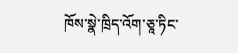ཁོས་སྣེ་ཁྲིད་འོག་ཅཱ་ཏིང་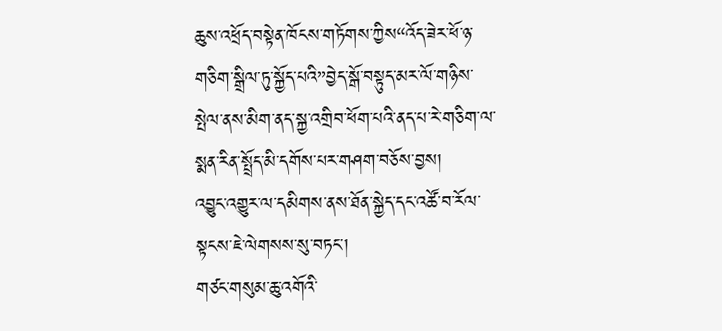ཆུས་འཕྲོད་བསྟེན་ཁོངས་གཏོགས་ཀྱིས“འོད་ཟེར་ཕོ་ཉ་གཅིག་སྒྲིལ་ཏུ་སྐྱོད་པའི”བྱེད་སྒོ་བསྟུད་མར་ལོ་གཉིས་སྤེལ་ནས་མིག་ནད་སྐྱ་འགྲིབ་ཕོག་པའི་ནད་པ་རེ་གཅིག་ལ་སྨན་རིན་སྤྲོད་མི་དགོས་པར་གཤག་བཅོས་བྱས།
འབྱུང་འགྱུར་ལ་དམིགས་ནས་ཐོན་སྐྱེད་དང་འཚོ་བ་རོལ་སྟངས་ཇེ་ལེགསས་སུ་བཏང་།
གཙང་གསུམ་ཆུ་འགོའི་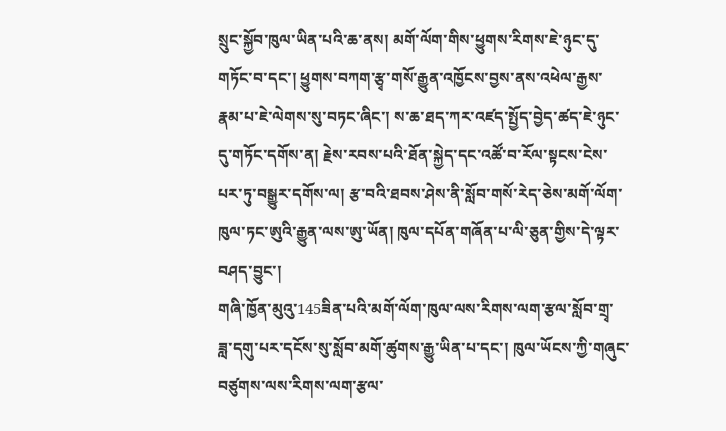སྲུང་སྐྱོབ་ཁུལ་ཡིན་པའི་ཆ་ནས། མགོ་ལོག་གིས་ཕྱུགས་རིགས་ཇེ་ཉུང་དུ་གཏོང་བ་དང་། ཕྱུགས་བཀག་རྩྭ་གསོ་རྒྱུན་འཁྱོངས་བྱས་ནས་འཕེལ་རྒྱས་རྣམ་པ་ཇེ་ལེགས་སུ་བཏང་ཞིང་། ས་ཆ་ཐད་ཀར་འཛད་སྤྱོད་བྱེད་ཚད་ཇེ་ཉུང་དུ་གཏོང་དགོས་ན། རྗེས་རབས་པའི་ཐོན་སྐྱེད་དང་འཚོ་བ་རོལ་སྟངས་ངེས་པར་ཏུ་བསྒྱུར་དགོས་ལ། རྩ་བའི་ཐབས་ཤེས་ནི་སློབ་གསོ་རེད་ཅེས་མགོ་ལོག་ཁུལ་ཏང་ཨུའི་རྒྱུན་ལས་ཨུ་ཡོན། ཁུལ་དཔོན་གཞོན་པ་ལི་ཅུན་གྱིས་དེ་ལྟར་བཤད་བྱུང་།
གཞི་ཁྱོན་མུའུ་145ཟིན་པའི་མགོ་ལོག་ཁུལ་ལས་རིགས་ལག་རྩལ་སློབ་གྲྭ་ཟླ་དགུ་པར་དངོས་སུ་སློབ་མགོ་ཚུགས་རྒྱུ་ཡིན་པ་དང་། ཁུལ་ཡོངས་ཀྱི་གཞུང་བཙུགས་ལས་རིགས་ལག་རྩལ་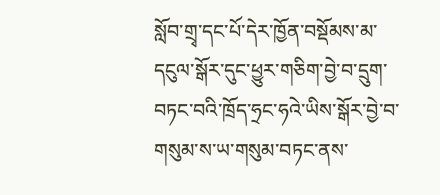སློབ་གྲྭ་དང་པོ་དེར་ཁྱོན་བསྡོམས་མ་དངུལ་སྒོར་དུང་ཕྱུར་གཅིག་བྱེ་བ་དྲུག་བཏང་བའི་ཁྲོད་ཧྲང་ཧའེ་ཡིས་སྒོར་བྱེ་བ་གསུམ་ས་ཡ་གསུམ་བཏང་ནས་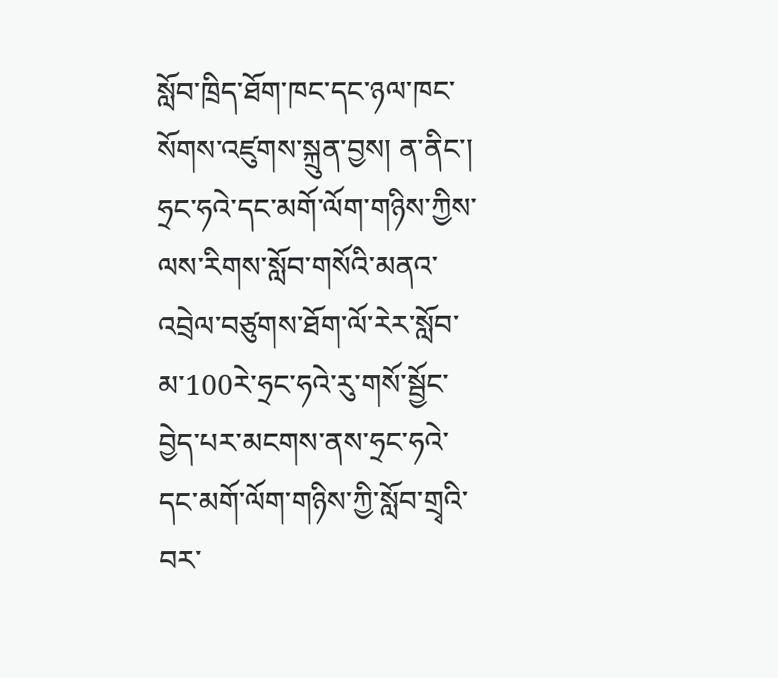སློབ་ཁྲིད་ཐོག་ཁང་དང་ཉལ་ཁང་སོགས་འཛུགས་སྐྲུན་བྱས། ན་ནིང་། ཧྲང་ཧའེ་དང་མགོ་ལོག་གཉིས་ཀྱིས་ལས་རིགས་སློབ་གསོའི་མནའ་འབྲེལ་བཙུགས་ཐོག་ལོ་རེར་སློབ་མ་100རེ་ཧྲང་ཧའེ་རུ་གསོ་སྦྱོང་བྱེད་པར་མངགས་ནས་ཧྲང་ཧའེ་དང་མགོ་ལོག་གཉིས་ཀྱི་སློབ་གྲྭའི་བར་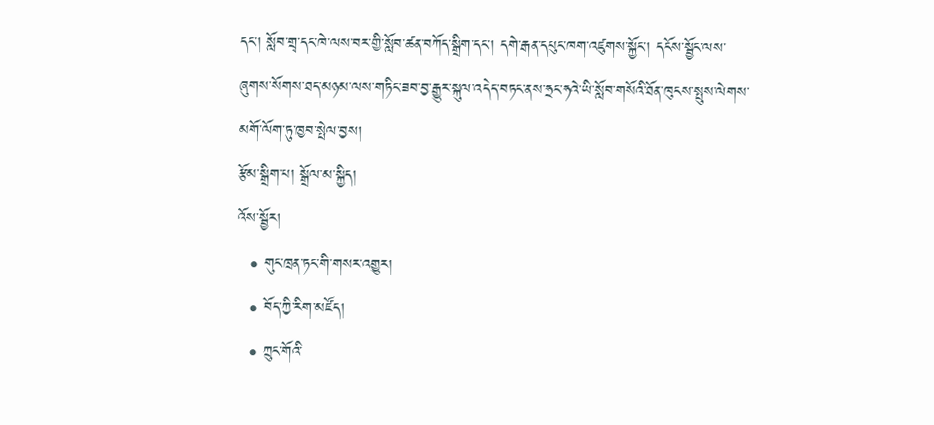དང་། སློབ་གྲྭ་དང་ཁེ་ལས་བར་གྱི་སློབ་ཚན་བཀོད་སྒྲིག་དང་། དགེ་རྒན་དཔུང་ཁག་འཛུགས་སྐྱོང་། དངོས་སྦྱོང་ལས་ཞུགས་སོགས་ཐད་མཉམ་ལས་གཏིང་ཟབ་བྱ་རྒྱུར་སྐུལ་འདེད་བཏང་ནས་ཧྲང་ཧའེ་ཡི་སློབ་གསོའི་ཐོན་ཁུངས་སྤུས་ལེགས་མགོ་ལོག་ཏུ་ཁྱབ་སྤེལ་བྱས།
རྩོམ་སྒྲིག་པ། སྒྲོལ་མ་སྐྱིད།
འོས་སྦྱོར།
  • གུང་ཁྲན་ཏང་གི་གསར་འགྱུར།
  • བོད་ཀྱི་རིག་མཛོད།
  • ཀྲུང་གོའི་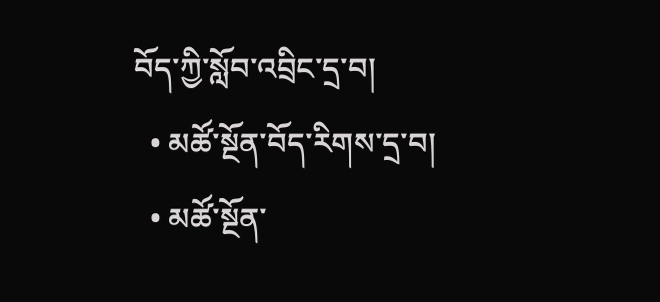བོད་ཀྱི་སློབ་འབྲིང་དྲ་བ།
  • མཚོ་སྔོན་བོད་རིགས་དྲ་བ།
  • མཚོ་སྔོན་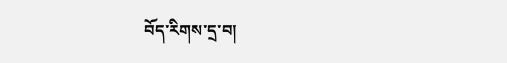བོད་རིགས་དྲ་བ།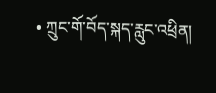• ཀྲུང་གོ་བོད་སྐད་རླུང་འཕྲིན།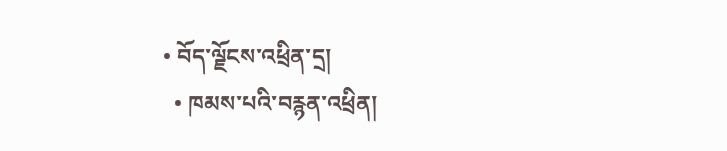• བོད་ལྗོངས་འཕྲིན་དྲ།
  • ཁམས་པའི་བརྙན་འཕྲིན།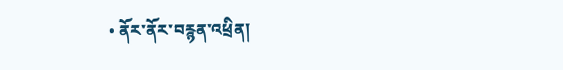• ནོར་ནོར་བརྙན་འཕྲིན།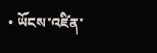• ཡོངས་འཛིན་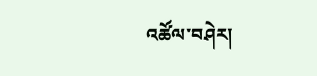འཚོལ་བཤེར།